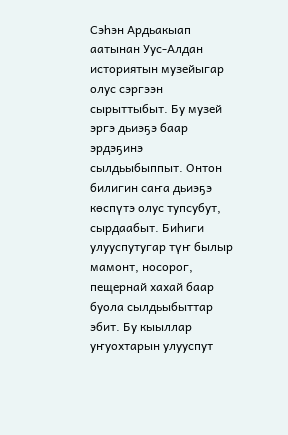Сэһэн Ардьакыап аатынан Уус-Алдан историятын музейыгар олус сэргээн сырыттыбыт. Бу музей эргэ дьиэҕэ баар эрдэҕинэ сылдьыбыппыт. Онтон билигин саҥа дьиэҕэ көспүтэ олус тупсубут, сырдаабыт. Биһиги улууспутугар түҥ былыр мамонт, носорог, пещернай хахай баар буола сылдьыбыттар эбит. Бу кыыллар уҥуохтарын улууспут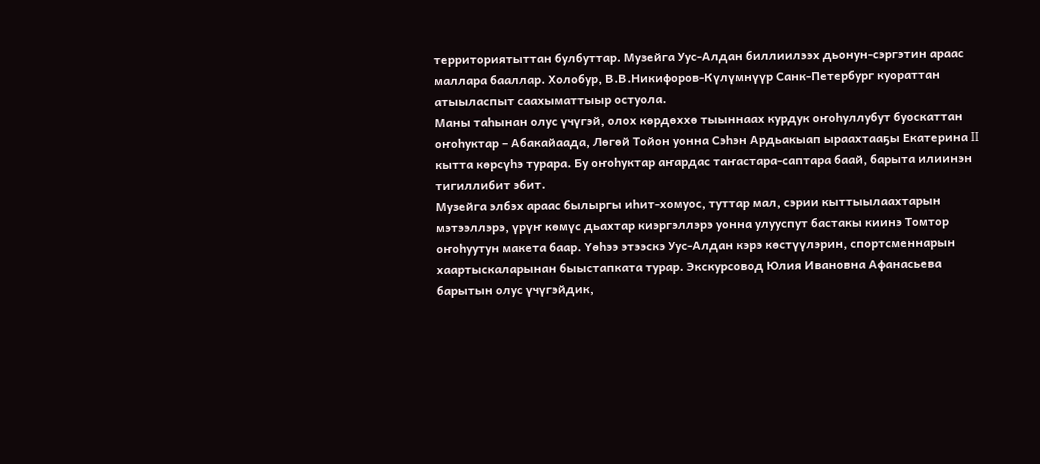территориятыттан булбуттар. Музейга Уус-Алдан биллиилээх дьонун-сэргэтин араас маллара бааллар. Холобур, В.В.Никифоров-Күлүмнүүр Санк-Петербург куораттан атыыласпыт саахыматтыыр остуола.
Маны таһынан олус үчүгэй, олох көрдөххө тыыннаах курдук оҥоһуллубут буоскаттан оҥоһуктар – Абакайаада, Лөгөй Тойон уонна Сэһэн Ардьакыап ыраахтааҕы Екатерина II кытта көрсүһэ турара. Бу оҥоһуктар аҥардас таҥастара-саптара баай, барыта илиинэн тигиллибит эбит.
Музейга элбэх араас былыргы иһит-хомуос, туттар мал, сэрии кыттыылаахтарын мэтээллэрэ, үрүҥ көмүс дьахтар киэргэллэрэ уонна улууспут бастакы киинэ Томтор оҥоһуутун макета баар. Үөһээ этээскэ Уус-Алдан кэрэ көстүүлэрин, спортсменнарын хаартыскаларынан быыстапката турар. Экскурсовод Юлия Ивановна Афанасьева барытын олус үчүгэйдик,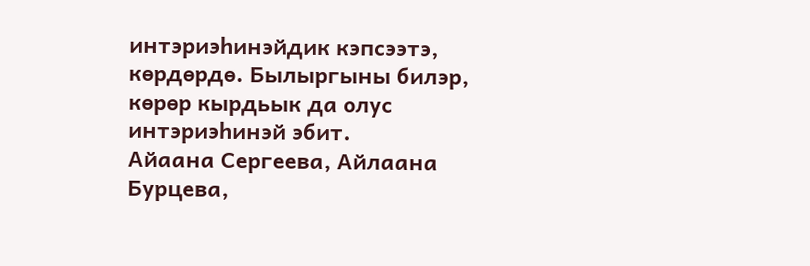интэриэһинэйдик кэпсээтэ, көрдөрдө. Былыргыны билэр, көрөр кырдьык да олус интэриэһинэй эбит.
Айаана Сергеева, Айлаана Бурцева,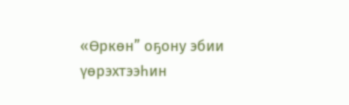«Өркөн” оҕону эбии үөрэхтээһин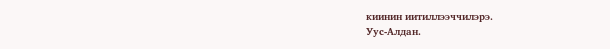киинин иитиллээччилэрэ.
Уус-Алдан.